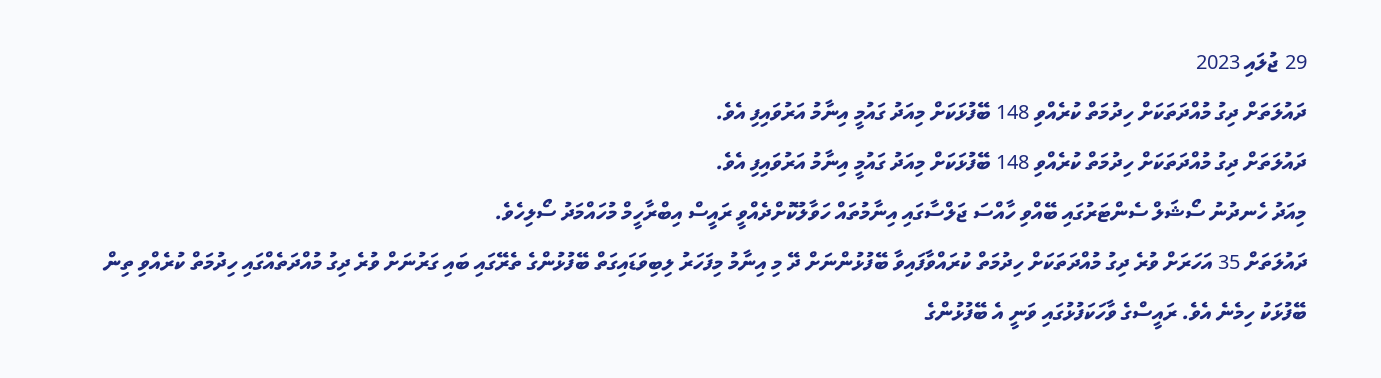29 ޖުލައި 2023
ދައުލަތަށް ދިގު މުއްދަތަކަށް ހިދުމަތް ކުރެއްވި 148 ބޭފުޅަކަށް މިއަދު ގައުމީ އިނާމު އަރުވައިފި އެވެ.
ދައުލަތަށް ދިގު މުއްދަތަކަށް ހިދުމަތް ކުރެއްވި 148 ބޭފުޅަކަށް މިއަދު ގައުމީ އިނާމު އަރުވައިފި އެވެ.
މިއަދު ހެނދުނު ސޯޝަލް ސެންޓަރުގައި ބޭއްވި ހާއްސަ ޖަލްސާގައި އިނާމުތައް ހަވާލުކޮށްދެއްވީ ރައީސް އިބްރާހީމް މުހައްމަދު ސޯލިހެވެ.
ދައުލަތަށް 35 އަހަރަށް ވުރެ ދިގު މުއްދަތަކަށް ހިދުމަތް ކުރައްވާފައިވާ ބޭފުޅުންނަށް ދޭ މި އިނާމު މިފަހަރު ލިބިވަޑައިގަތް ބޭފުޅުންގެ ތެރޭގައި ބައި ގަރުނަށް ވުރެ ދިގު މުއްދަތެއްގައި ހިދުމަތް ކުރެއްވި ތިން ބޭފުޅަކު ހިމެނެ އެވެ. ރައީސްގެ ވާހަކަފުޅުގައި ވަނީ އެ ބޭފުޅުންގެ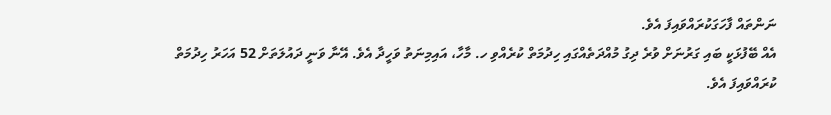ނަންތައް ފާހަގަކުރައްވައިފަ އެވެ.
އެއް ބޭފުޅަކީ ބައި ގަރުނަށް ވުރެ ދިގު މުއްދަތެއްގައި ހިދުމަތް ކުރެއްވި ހ. މާހާ، އައިމިނަތު ވަހީދާ އެވެ. އޭނާ ވަނީ ދައުލަތަށް 52 އަހަރު ހިދުމަތް ކުރައްވައިފަ އެވެ.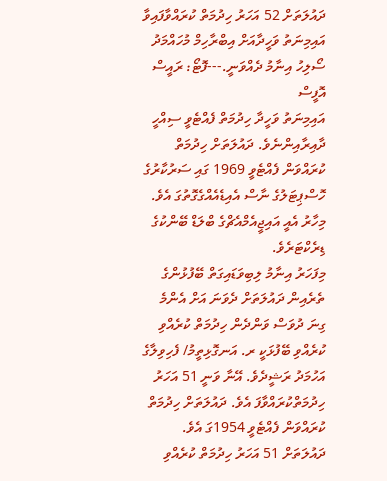ދައުލަތަށް 52 އަހަރު ހިދުމަތް ކުރައްވާފައިވާ އައިމިނަތު ވަހީދާއަށް އިބްރާހިމް މުހައްމަދު ސޯލިހު އިނާމު ދެއްވަނީ.---ފޮޓޯ: ރައީސް އޮފީސް
އައިމިނަތު ވަހީދާ ހިދުމަތް ފެއްޓެވީ ސިއްހީ ދާއިރާއިންނެވެ. ދައުލަތަށް ހިދުމަތް ކުރައްވަން ފެއްޓެވީ 1969 ގައި ސަރުކާރުގެ ހޮސްޕިޓަލުގެ ނާސް އެއިޑެއެއްގެގޮތުގަ އެވެ. މިހާރު އެއީ އައިޖީއެމްއެޗްގެ ބްލަޑް ބޭންކުގެ ޑިރެކްޓަރެވެ.
މިފަހަރު އިނާމު ލިބިވަޑައިގަތް ބޭފުޅުންގެ ތެރެއިން ދައުލަތަށް ދެވަނަ އަށް އެންމެ ގިނަ ދުވަސް ވަންދެން ހިދުމަތް ކުރެއްވި ކުރެއްވި ބޭފުޅަކީ ރ. އަނގޮޅިތީމު/ ފެހިވިލާގެ އަހުމަދު ރަޝީދެވެ. އޭނާ ވަނީ 51 އަހަރު ހިދުމަތްކުރައްވާފަ އެވެ. ދައުލަތަށް ހިދުމަތް ކުރައްވަން ފެއްޓެވީ 1954ގަ އެވެ.
ދައުލަތަށް 51 އަހަރު ހިދުމަތް ކުރެއްވި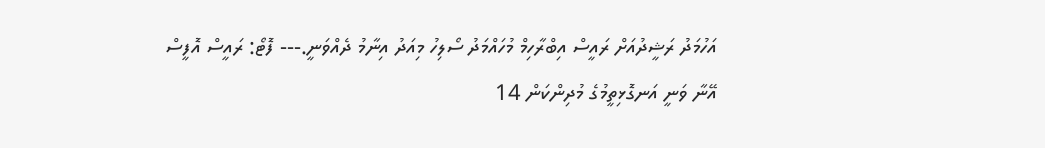އަހުމަދު ރަޝީދުއަށް ރައީސް އިބްރާހިމް މުހައްމަދު ސޯލިހު މިއަދު އިނާމު ދެއްވަނީ.--- ފޮޓޯ: ރައީސް އޮފީސް
އޭނާ ވަނީ އަނގޮޅިތީމުގެ މުދިންކަން 14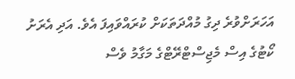އަހަރަށްވުރެ ދިގު މުއްދަތަކަށް ކުރައްވައިފަ އެވެ. އަދި އެރަށު ކޯޓުގެ އިސް މެޖިސްޓްރޭޓްގެ މަގާމު ވެސް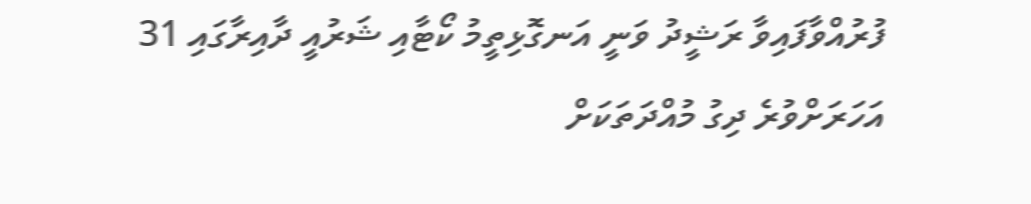ފުރުއްވާފައިވާ ރަޝީދު ވަނީ އަނގޮޅިތީމު ކޯޓާއި ޝަރުއީ ދާއިރާގައި 31 އަހަރަށްވުރެ ދިގު މުއްދަތަކަށް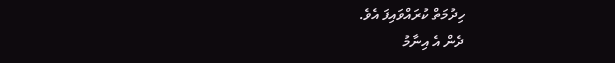ހިދުމަތް ކުރައްވައިފަ އެވެ.
ދެން އެ އިނާމު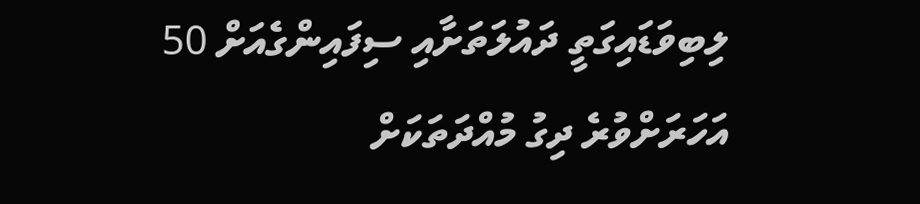ލިބިވަޑައިގަތީ ދައުލަތަށާއި ސިފައިންގެއަށް 50 އަހަރަށްވުރެ ދިގު މުއްދަތަކަށް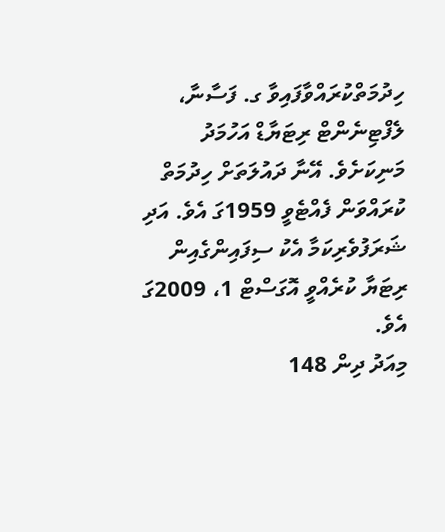ހިދުމަތްކުރައްވާފައިވާ ގ. ފަސާނާ، ލެފްޓިނެންޓް ރިޓަޔާޑް އަހުމަދު މަނިކަށެވެ. އޭނާ ދައުލަތަށް ހިދުމަތް ކުރައްވަން ފެއްޓެވީ 1959ގަ އެވެ. އަދި ޝަރަފުވެރިކަމާ އެކު ސިފައިންގެއިން ރިޓަޔާ ކުރެއްވީ އޮގަސްޓް 1، 2009ގަ އެވެ.
މިއަދު ދިން 148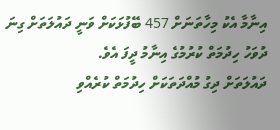އިނާމާ އެކު މިހާތަނަށް 457 ބޭފުޅަކަށް ވަނީ ދައުލަތަށް ގިނަ ދުވަހު ހިދުމަތް ކުރުމުގެ އިނާމު ދީފަ އެވެ.
ދައުލަތަށް ދިގު މުއްދަތަކަށް ހިދުމަތް ކުރެއްވި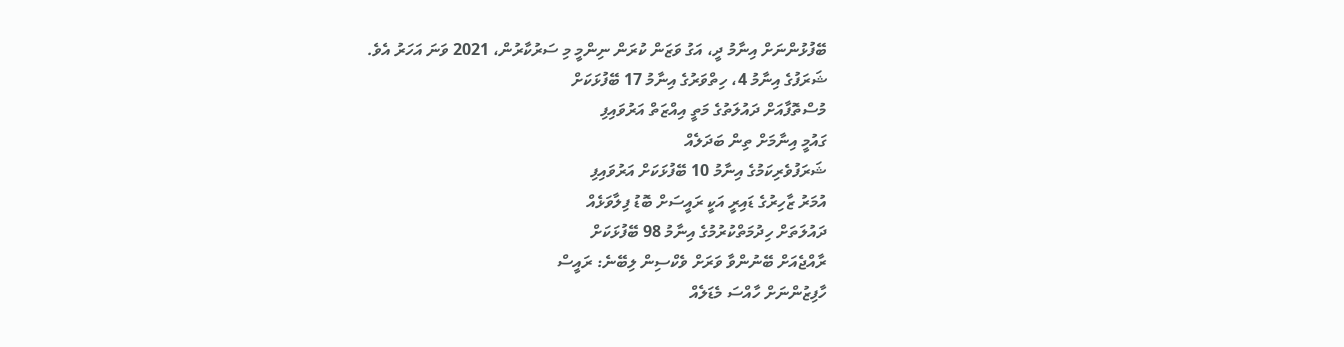ބޭފުޅުންނަށް އިނާމު ދީ، އަގު ވަޒަން ކުރަން ނިންމީ މި ސަރުކާރުން، 2021 ވަނަ އަހަރު އެވެ.
ޝަރަފުގެ އިނާމު 4، ހިތްވަރުގެ އިނާމު 17 ބޭފުޅަކަށް
މުސްތޮފާއަށް ދައުލަތުގެ މަތީ އިއްޒަތް އަރުވައިފި
ގައުމީ އިނާމަށް ތިން ބަދަލެއް
ޝަރަފުވެރިކަމުގެ އިނާމު 10 ބޭފުޅަކަށް އަރުވައިފި
އުމަރު ޒާހިރުގެ ޑައިރީ އަކީ ރައީސަށް ބޮޑު ފިލާވަޅެއް
ދައުލަތަށް ހިދުމަތްކުރުމުގެ އިނާމު 98 ބޭފުޅަކަށް
ރާއްޖެއަށް ބޭނުންވާ ވަރަށް ވެކްސިން ލިބޭނެ: ރައީސް
ހާފިޒުންނަށް ހާއްސަ މެޑަލެއް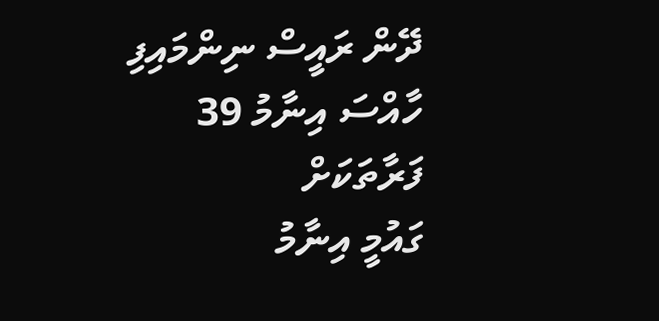ދޭން ރައީސް ނިންމައިފި
ހާއްސަ އިނާމު 39 ފަރާތަކަށް
ގައުމީ އިނާމު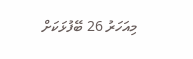މިއަހަރު 26 ބޭފުޅަކަށް